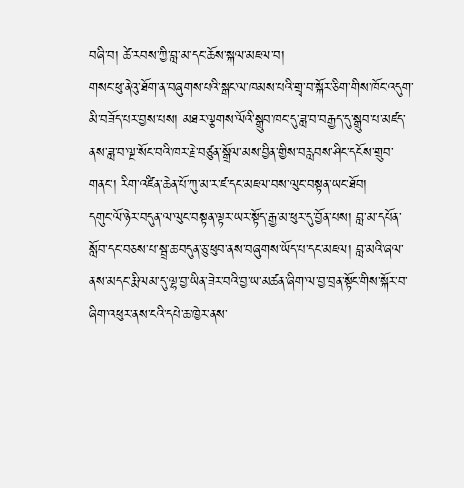བཞི་བ། ཚེ་རབས་ཀྱི་བླ་མ་དང་ཆོས་སྐལ་མཇལ་བ།
གསང་ཕུ་ནེའུ་ཐོག་ན་བཞུགས་པའི་སྒང་ལ་ཁམས་པའི་གྲྭ་བ་སྐོར་ཅིག་གིས་ཁོང་འདུག་མི་བཟོད་པར་བྱས་པས། མཐར་ལྕགས་ལོའི་སྒྲུབ་ཁང་དུ་ཟླ་བ་བརྒྱད་དུ་སྒྲུབ་པ་མཛད་ནས་ཟླ་བ་ལྔ་སོང་བའི་ཁར་རྗེ་བཙུན་སྒྲོལ་མས་བྱིན་གྱིས་བརླབས་ཤིང་དངོས་གྲུབ་གནང་། རིག་འཛིན་ཆེན་པོ་ཀུ་མ་ར་ཛ་དང་མཇལ་བས་ལུང་བསྟན་ཡང་ཐོབ།
དགུང་ལོ་ཉེར་བདུན་ལ་ལུང་བསྟན་ལྟར་ཡར་སྟོད་རྒྱ་མ་ཕུར་དུ་བྱོན་པས། བླ་མ་དཔོན་སློབ་དང་བཅས་པ་སྦྲ་ཆ་བདུན་ཅུ་ཕུབ་ནས་བཞུགས་ཡོད་པ་དང་མཇལ། བླ་མའི་ཞལ་ནས་མདང་རྨི་ལམ་དུ་ལྷ་བྱ་ཡིན་ཟེར་བའི་བྱ་ཡ་མཚན་ཞིག་ལ་བྱ་བྲན་སྟོང་གིས་སྐོར་བ་ཞིག་འཕུར་ནས་ངའི་དཔེ་ཆ་ཁྱེར་ནས་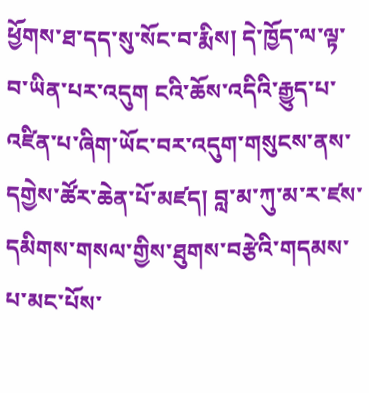ཕྱོགས་ཐ་དད་སུ་སོང་བ་རྨིས། དེ་ཁྱོད་ལ་ལྟ་བ་ཡིན་པར་འདུག ངའི་ཆོས་འདིའི་རྒྱུད་པ་འཛིན་པ་ཞིག་ཡོང་བར་འདུག་གསུངས་ནས་དགྱེས་ཚོར་ཆེན་པོ་མཛད། བླ་མ་ཀུ་མ་ར་ཛས་དམིགས་གསལ་གྱིས་ཐུགས་བརྩེའི་གདམས་པ་མང་པོས་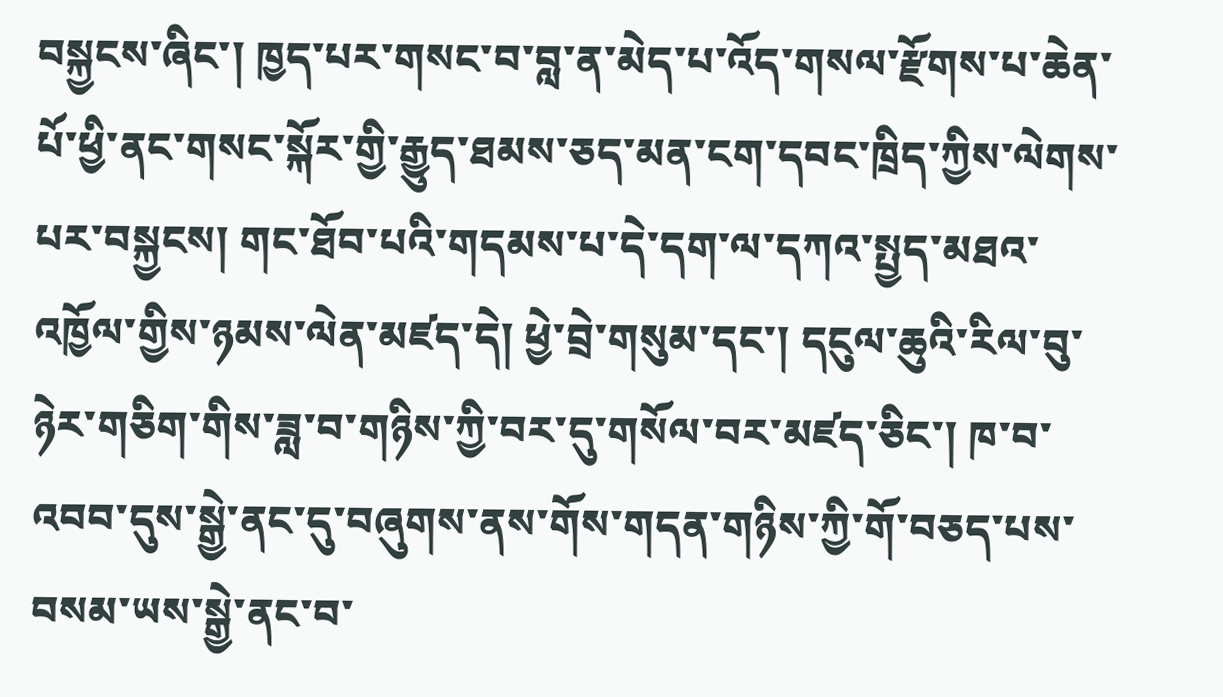བསྐྱངས་ཞིང་། ཁྱད་པར་གསང་བ་བླ་ན་མེད་པ་འོད་གསལ་རྫོགས་པ་ཆེན་པོ་ཕྱི་ནང་གསང་སྐོར་གྱི་རྒྱུད་ཐམས་ཅད་མན་ངག་དབང་ཁྲིད་ཀྱིས་ལེགས་པར་བསྐྱངས། གང་ཐོབ་པའི་གདམས་པ་དེ་དག་ལ་དཀའ་སྤྱད་མཐའ་འཁྱོལ་གྱིས་ཉམས་ལེན་མཛད་དེ། ཕྱེ་བྲེ་གསུམ་དང་། དངུལ་ཆུའི་རིལ་བུ་ཉེར་གཅིག་གིས་ཟླ་བ་གཉིས་ཀྱི་བར་དུ་གསོལ་བར་མཛད་ཅིང་། ཁ་བ་འབབ་དུས་སྒྱེ་ནང་དུ་བཞུགས་ནས་གོས་གདན་གཉིས་ཀྱི་གོ་བཅད་པས་བསམ་ཡས་སྒྱེ་ནང་བ་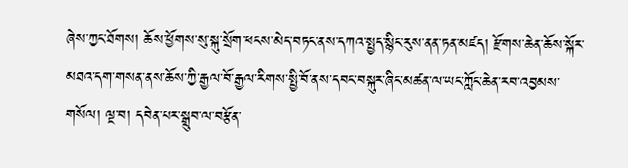ཞེས་ཀྱང་ཐོགས། ཆོས་ཕྱོགས་སུ་སྐུ་སྲོག་ཕངས་མེད་བཏང་ནས་དཀའ་སྤྱད་སྙིང་རུས་ནན་ཏན་མཛད། རྫོགས་ཆེན་ཆོས་སྐོར་མཐའ་དག་གསན་ནས་ཆོས་ཀྱི་རྒྱལ་བོ་རྒྱལ་རིགས་སྤྱི་བོ་ནས་དབང་བསྐུར་ཞིང་མཚན་ལ་ཡང་ཀློང་ཆེན་རབ་འབྱམས་གསོལ། ལྔ་བ། དབེན་པར་སྒྲུབ་ལ་བརྩོན་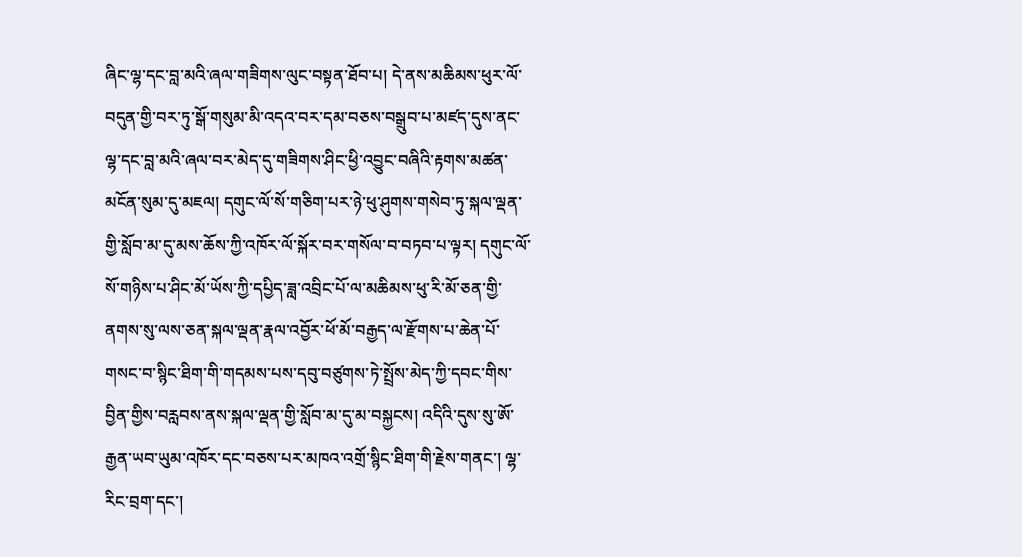ཞིང་ལྷ་དང་བླ་མའི་ཞལ་གཟིགས་ལུང་བསྟན་ཐོབ་པ། དེ་ནས་མཆིམས་ཕུར་ལོ་བདུན་གྱི་བར་ཏུ་སྒོ་གསུམ་མི་འདའ་བར་དམ་བཅས་བསྒྲུབ་པ་མཛད་དུས་ནང་ལྷ་དང་བླ་མའི་ཞལ་བར་མེད་དུ་གཟིགས་ཤིང་ཕྱི་འབྱུང་བཞིའི་རྟགས་མཚན་མངོན་སུམ་དུ་མཇལ། དགུང་ལོ་སོ་གཅིག་པར་ཉེ་ཕུ་ཤུགས་གསེབ་ཏུ་སྐལ་ལྡན་གྱི་སློབ་མ་དུ་མས་ཆོས་ཀྱི་འཁོར་ལོ་སྐོར་བར་གསོལ་བ་བཏབ་པ་ལྟར། དགུང་ལོ་སོ་གཉིས་པ་ཤིང་མོ་ཡོས་ཀྱི་དཔྱིད་ཟླ་འབྲིང་པོ་ལ་མཆིམས་ཕུ་རི་མོ་ཅན་གྱི་ནགས་སུ་ལས་ཅན་སྐལ་ལྡན་རྣལ་འབྱོར་ཕོ་མོ་བརྒྱད་ལ་རྫོགས་པ་ཆེན་པོ་གསང་བ་སྙིང་ཐིག་གི་གདམས་པས་དབུ་བཙུགས་ཏེ་སྤྲོས་མེད་ཀྱི་དབང་གིས་བྱིན་གྱིས་བརླབས་ནས་སྐལ་ལྡན་གྱི་སློབ་མ་དུ་མ་བསྐྱངས། འདིའི་དུས་སུ་ཨོ་རྒྱན་ཡབ་ཡུམ་འཁོར་དང་བཅས་པར་མཁའ་འགྲོ་སྙིང་ཐིག་གི་རྗེས་གནང་། ལྷ་རིང་བྲག་དང་།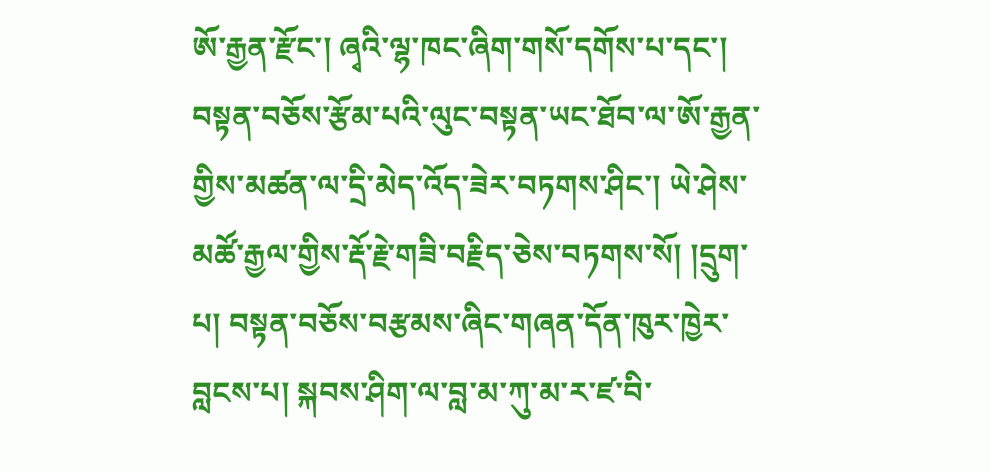ཨོ་རྒྱན་རྫོང་། ཞྭའི་ལྷ་ཁང་ཞིག་གསོ་དགོས་པ་དང་། བསྟན་བཅོས་རྩོམ་པའི་ལུང་བསྟན་ཡང་ཐོབ་ལ་ཨོ་རྒྱན་གྱིས་མཚན་ལ་དྲི་མེད་འོད་ཟེར་བཏགས་ཤིང་། ཡེ་ཤེས་མཚོ་རྒྱལ་གྱིས་རྡོ་རྗེ་གཟི་བརྗིད་ཅེས་བཏགས་སོ། །དྲུག་པ། བསྟན་བཅོས་བརྩམས་ཞིང་གཞན་དོན་ཁུར་ཁྱེར་བླངས་པ། སྐབས་ཤིག་ལ་བླ་མ་ཀུ་མ་ར་ཛ་བི་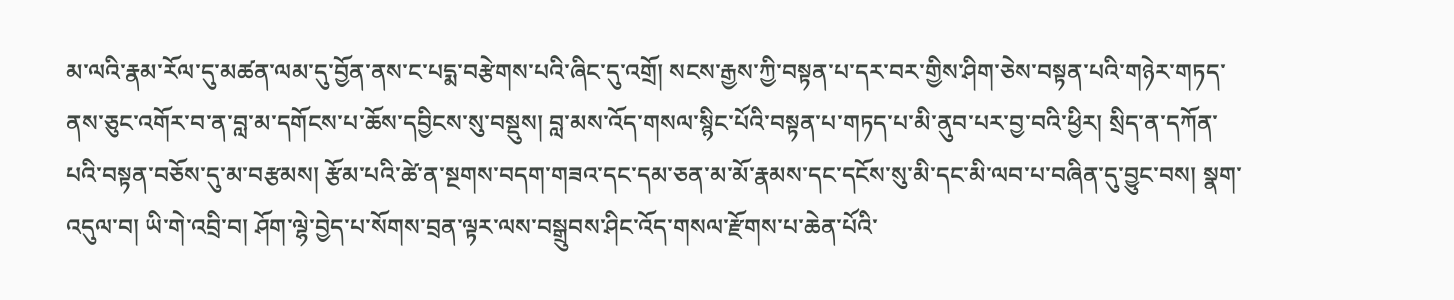མ་ལའི་རྣམ་རོལ་དུ་མཚན་ལམ་དུ་བྱོན་ནས་ང་པདྨ་བརྩེགས་པའི་ཞིང་དུ་འགྲོ། སངས་རྒྱས་ཀྱི་བསྟན་པ་དར་བར་གྱིས་ཤིག་ཅེས་བསྟན་པའི་གཉེར་གཏད་ནས་ཅུང་འགོར་བ་ན་བླ་མ་དགོངས་པ་ཆོས་དབྱིངས་སུ་བསྡུས། བླ་མས་འོད་གསལ་སྙིང་པོའི་བསྟན་པ་གཏད་པ་མི་ནུབ་པར་བྱ་བའི་ཕྱིར། སྲིད་ན་དཀོན་པའི་བསྟན་བཅོས་དུ་མ་བརྩམས། རྩོམ་པའི་ཚེ་ན་སྔགས་བདག་གཟའ་དང་དམ་ཅན་མ་མོ་རྣམས་དང་དངོས་སུ་མི་དང་མི་ལབ་པ་བཞིན་དུ་བྱུང་བས། སྣག་འདུལ་བ། ཡི་གེ་འབྲི་བ། ཤོག་ལྷེ་བྱེད་པ་སོགས་བྲན་ལྟར་ལས་བསྒྲུབས་ཤིང་འོད་གསལ་རྫོགས་པ་ཆེན་པོའི་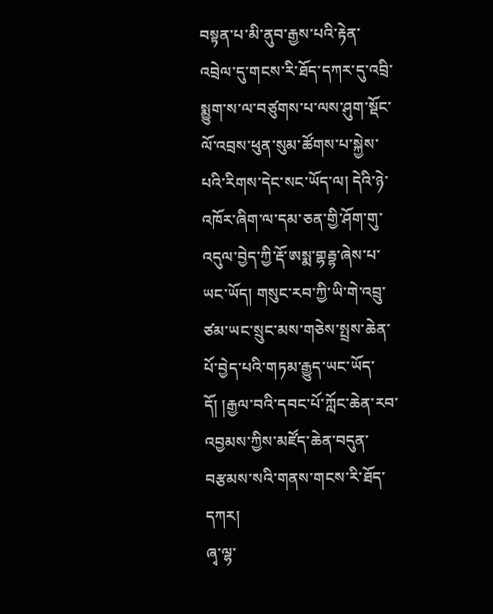བསྟན་པ་མི་ནུབ་རྒྱས་པའི་རྟེན་འབྲེལ་དུ་གངས་རི་ཐོད་དཀར་དུ་འབྲི་སྨྱུག་ས་ལ་བཙུགས་པ་ལས་ཤུག་སྡོང་ལོ་འབྲས་ཕུན་སུམ་ཚོགས་པ་སྐྱེས་པའི་རིགས་དེང་སང་ཡོད་ལ། དེའི་ཉེ་འཁོར་ཞིག་ལ་དམ་ཅན་གྱི་ཤོག་གུ་འདུལ་བྱེད་ཀྱི་རྡོ་ཨསྨ་གྷརྦྷ་ཞེས་པ་ཡང་ཡོད། གསུང་རབ་ཀྱི་ཡི་གེ་འབྲུ་ཙམ་ཡང་སྲུང་མས་གཅེས་སྤྲས་ཆེན་པོ་བྱེད་པའི་གཏམ་རྒྱུད་ཡང་ཡོད་དོ། །རྒྱལ་བའི་དབང་པོ་ཀློང་ཆེན་རབ་འབྱམས་ཀྱིས་མཛོད་ཆེན་བདུན་བརྩམས་སའི་གནས་གངས་རི་ཐོད་དཀར།
ཞྭ་ལྷ་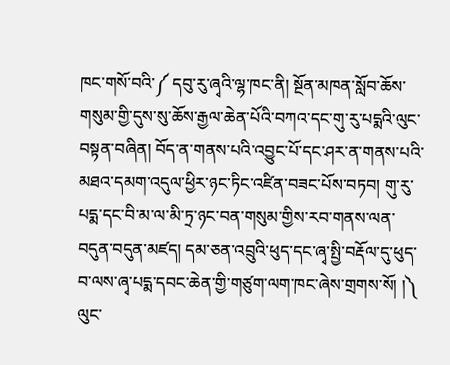ཁང་གསོ་བའི་༼ དབུ་རུ་ཞྭའི་ལྷ་ཁང་ནི། སྔོན་མཁན་སློབ་ཆོས་གསུམ་གྱི་དུས་སུ་ཆོས་རྒྱལ་ཆེན་པོའི་བཀའ་དང་གུ་རུ་པདྨའི་ལུང་བསྟན་བཞིན། བོད་ན་གནས་པའི་འབྱུང་པོ་དང་ཤར་ན་གནས་པའི་མཐའ་དམག་འདུལ་ཕྱིར་ཉང་ཏིང་འཛིན་བཟང་པོས་བཏབ། གུ་རུ་པདྨ་དང་བི་མ་ལ་མི་ཏྲ་ཉང་བན་གསུམ་གྱིས་རབ་གནས་ལན་བདུན་བདུན་མཛད། དམ་ཅན་འབྲུའི་ཕུད་དང་ཞྭ་སྤྱི་བརྡོལ་དུ་ཕུད་བ་ལས་ཞྭ་པདྨ་དབང་ཆེན་གྱི་གཙུག་ལག་ཁང་ཞེས་གྲགས་སོ། །༽ ལུང་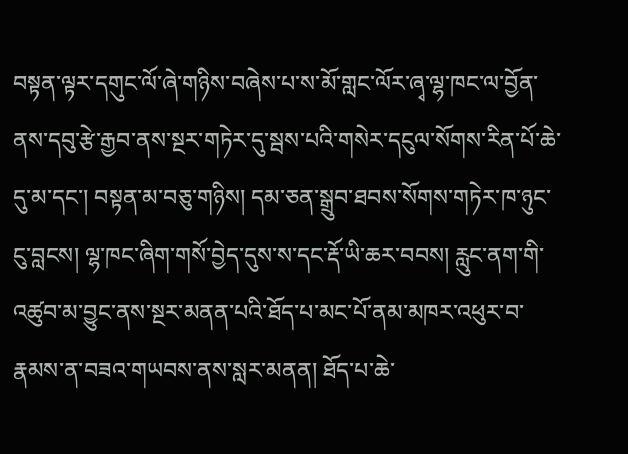བསྟན་ལྟར་དགུང་ལོ་ཞེ་གཉིས་བཞེས་པ་ས་མོ་གླང་ལོར་ཞྭ་ལྷ་ཁང་ལ་བྱོན་ནས་དབུ་རྩེ་རྒྱབ་ནས་སྔར་གཏེར་དུ་སྦས་པའི་གསེར་དངུལ་སོགས་རིན་པོ་ཆེ་དུ་མ་དང་། བསྟན་མ་བཅུ་གཉིས། དམ་ཅན་སྒྲུབ་ཐབས་སོགས་གཏེར་ཁ་ཉུང་ངུ་བླངས། ལྷ་ཁང་ཞིག་གསོ་བྱེད་དུས་ས་དང་རྡོ་ཡི་ཆར་བབས། རླུང་ནག་གི་འཚུབ་མ་བྱུང་ནས་སྔར་མནན་པའི་ཐོད་པ་མང་པོ་ནམ་མཁར་འཕུར་བ་རྣམས་ན་བཟའ་གཡབས་ནས་སླར་མནན། ཐོད་པ་ཆེ་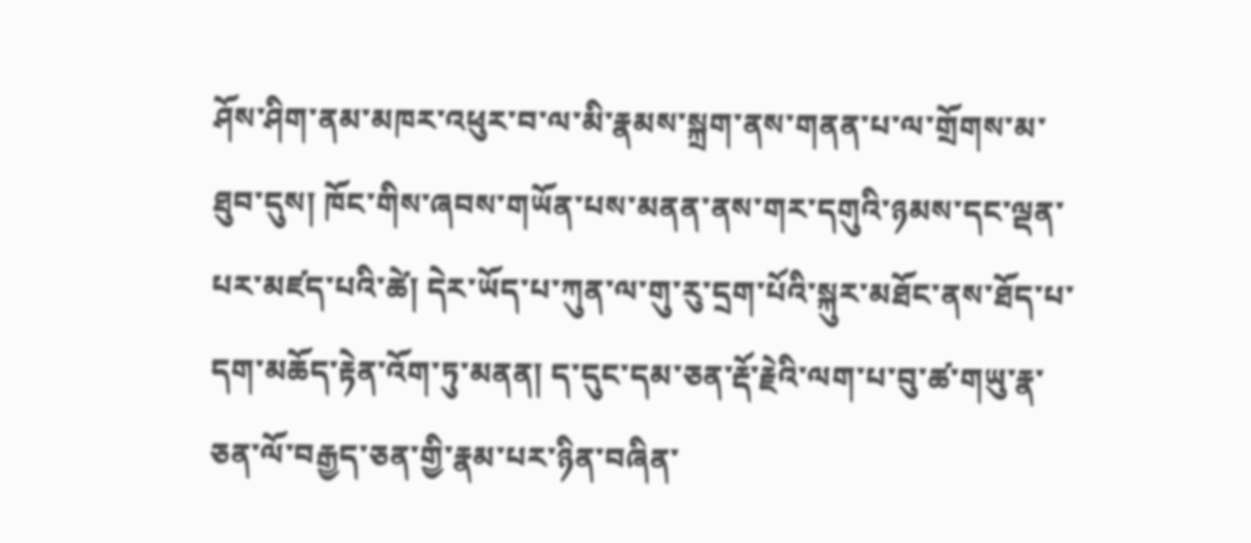ཤོས་ཤིག་ནམ་མཁར་འཕུར་བ་ལ་མི་རྣམས་སྐྲག་ནས་གནན་པ་ལ་གྲོགས་མ་ཐུབ་དུས། ཁོང་གིས་ཞབས་གཡོན་པས་མནན་ནས་གར་དགུའི་ཉམས་དང་ལྡན་པར་མཛད་པའི་ཚེ། དེར་ཡོད་པ་ཀུན་ལ་གུ་རུ་དྲག་པོའི་སྐུར་མཐོང་ནས་ཐོད་པ་དག་མཆོད་རྟེན་འོག་ཏུ་མནན། ད་དུང་དམ་ཅན་རྡོ་རྗེའི་ལག་པ་བུ་ཚ་གཡུ་རྣ་ཅན་ལོ་བརྒྱད་ཅན་གྱི་རྣམ་པར་ཉིན་བཞིན་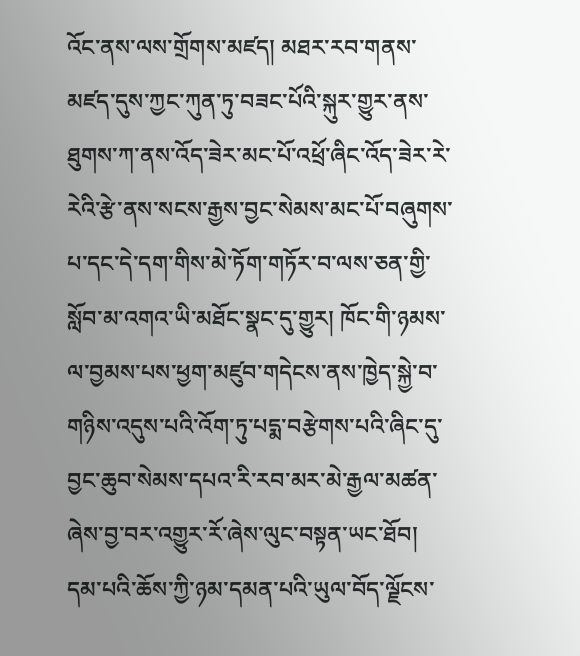འོང་ནས་ལས་གྲོགས་མཛད། མཐར་རབ་གནས་མཛད་དུས་ཀྱང་ཀུན་ཏུ་བཟང་པོའི་སྐུར་གྱུར་ནས་ཐུགས་ཀ་ནས་འོད་ཟེར་མང་པོ་འཕྲོ་ཞིང་འོད་ཟེར་རེ་རེའི་རྩེ་ནས་སངས་རྒྱས་བྱང་སེམས་མང་པོ་བཞུགས་པ་དང་དེ་དག་གིས་མེ་ཏོག་གཏོར་བ་ལས་ཅན་གྱི་སློབ་མ་འགའ་ཡི་མཐོང་སྣང་དུ་གྱུར། ཁོང་གི་ཉམས་ལ་བྱམས་པས་ཕྱག་མཛུབ་གདེངས་ནས་ཁྱེད་སྐྱེ་བ་གཉིས་འདུས་པའི་འོག་ཏུ་པདྨ་བརྩེགས་པའི་ཞིང་དུ་བྱང་ཆུབ་སེམས་དཔའ་རི་རབ་མར་མེ་རྒྱལ་མཚན་ཞེས་བྱ་བར་འགྱུར་རོ་ཞེས་ལུང་བསྟན་ཡང་ཐོབ། དམ་པའི་ཆོས་ཀྱི་ཉམ་དམན་པའི་ཡུལ་བོད་ལྗོངས་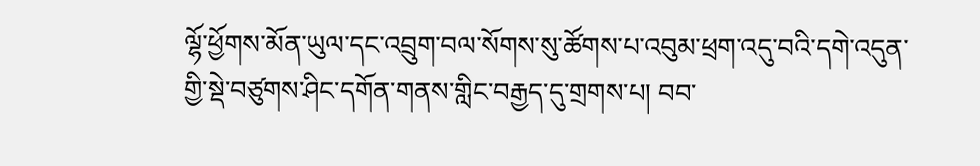ལྷོ་ཕྱོགས་མོན་ཡུལ་དང་འབྲུག་བལ་སོགས་སུ་ཚོགས་པ་འབུམ་ཕྲག་འདུ་བའི་དགེ་འདུན་གྱི་སྡེ་བཙུགས་ཤིང་དགོན་གནས་གླིང་བརྒྱད་དུ་གྲགས་པ། བབ་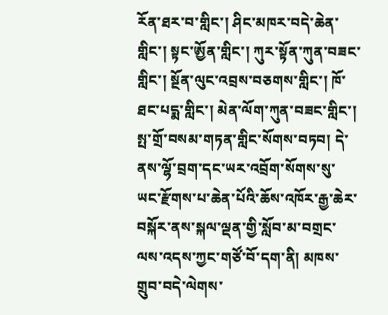རོན་ཐར་བ་གླིང་། ཤིང་མཁར་བདེ་ཆེན་གླིང་། སྟང་ཨྱོན་གླིང་། ཀུར་སྟོན་ཀུན་བཟང་གླིང་། སྔོན་ལུང་འབྲས་བཅགས་གླིང་། ཁོ་ཐང་པདྨ་གླིང་། མེན་ལོག་ཀུན་བཟང་གླིང་། སྤ་གྲོ་བསམ་གཏན་གླིང་སོགས་བཏབ། དེ་ནས་ལྷོ་བྲག་དང་ཡར་འབྲོག་སོགས་སུ་ཡང་རྫོགས་པ་ཆེན་པོའི་ཆོས་འཁོར་རྒྱ་ཆེར་བསྐོར་ནས་སྐལ་ལྡན་གྱི་སློབ་མ་བགྲང་ལས་འདས་ཀྱང་གཙོ་བོ་དག་ནི། མཁས་གྲུབ་བདེ་ལེགས་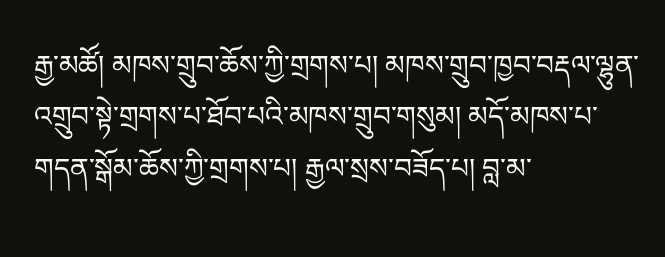རྒྱ་མཚོ། མཁས་གྲུབ་ཆོས་ཀྱི་གྲགས་པ། མཁས་གྲུབ་ཁྱབ་བརྡལ་ལྷུན་འགྲུབ་སྟེ་གྲགས་པ་ཐོབ་པའི་མཁས་གྲུབ་གསུམ། མདོ་མཁས་པ་གདན་སྒོམ་ཆོས་ཀྱི་གྲགས་པ། རྒྱལ་སྲས་བཟོད་པ། བླ་མ་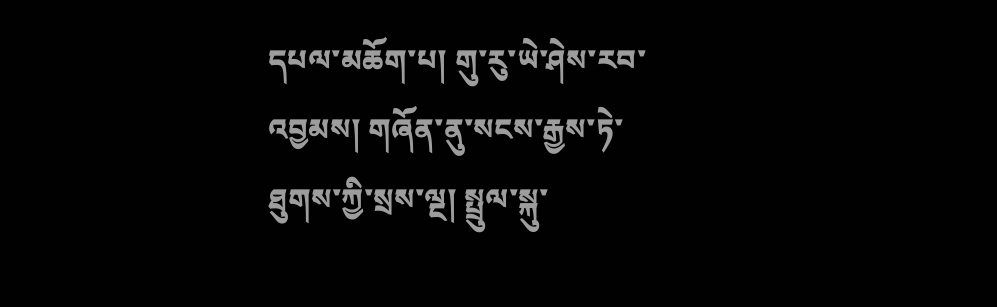དཔལ་མཆོག་པ། གུ་རུ་ཡེ་ཤེས་རབ་འབྱམས། གཞོན་ནུ་སངས་རྒྱས་ཏེ་ཐུགས་ཀྱི་སྲས་ལྔ། སྤྲུལ་སྐུ་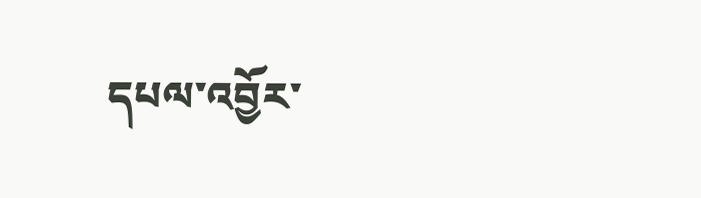དཔལ་འབྱོར་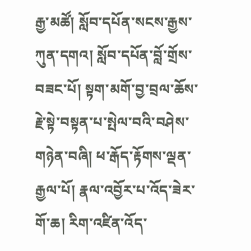རྒྱ་མཚོ། སློབ་དཔོན་སངས་རྒྱས་ཀུན་དགའ། སློབ་དཔོན་བློ་གྲོས་བཟང་པོ། སྟག་མགོ་བྱ་བྲལ་ཆོས་རྗེ་སྟེ་བསྟན་པ་སྤེལ་བའི་བཤེས་གཉེན་བཞི། ཕ་རྒོད་རྟོགས་ལྡན་རྒྱལ་པོ། རྣལ་འབྱོར་པ་འོད་ཟེར་གོ་ཆ། རིག་འཛིན་འོད་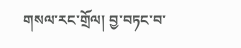གསལ་རང་གྲོལ། བྱ་བཏང་བ་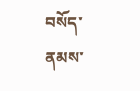བསོད་ནམས་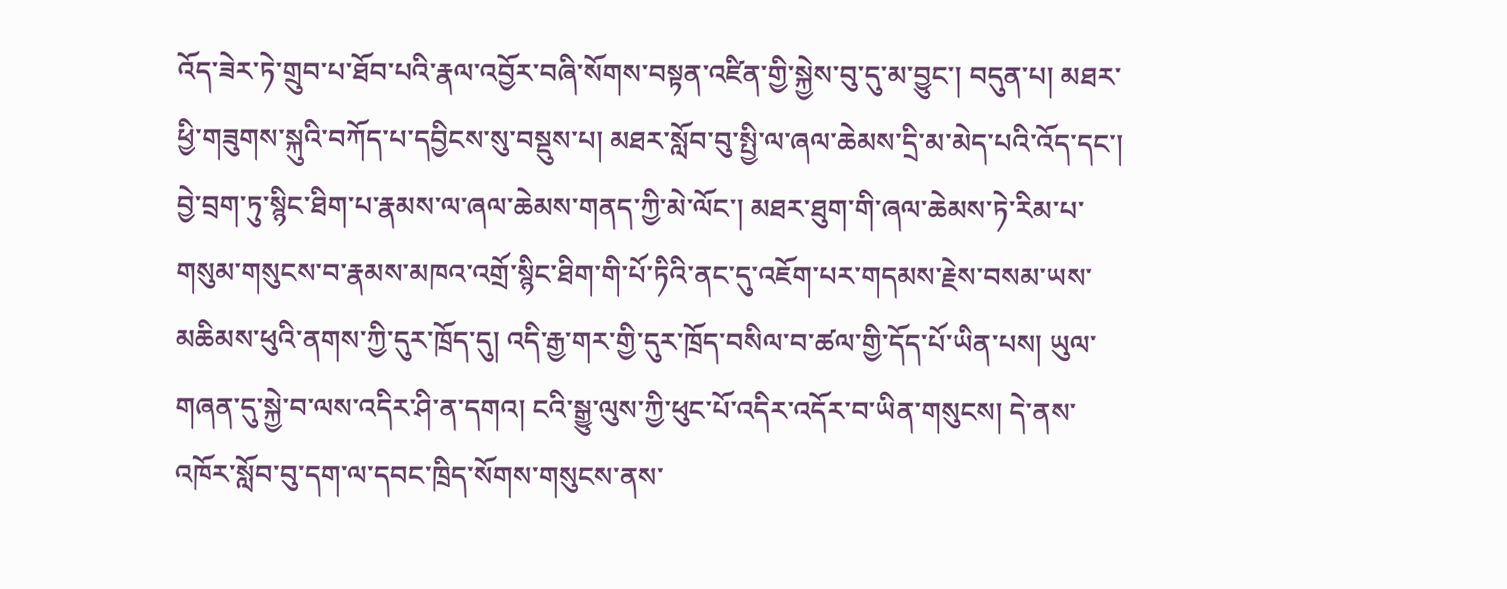འོད་ཟེར་ཏེ་གྲུབ་པ་ཐོབ་པའི་རྣལ་འབྱོར་བཞི་སོགས་བསྟན་འཛིན་གྱི་སྐྱེས་བུ་དུ་མ་བྱུང་། བདུན་པ། མཐར་ཕྱི་གཟུགས་སྐུའི་བཀོད་པ་དབྱིངས་སུ་བསྡུས་པ། མཐར་སློབ་བུ་སྤྱི་ལ་ཞལ་ཆེམས་དྲི་མ་མེད་པའི་འོད་དང་། བྱེ་བྲག་ཏུ་སྙིང་ཐིག་པ་རྣམས་ལ་ཞལ་ཆེམས་གནད་ཀྱི་མེ་ལོང་། མཐར་ཐུག་གི་ཞལ་ཆེམས་ཏེ་རིམ་པ་གསུམ་གསུངས་བ་རྣམས་མཁའ་འགྲོ་སྙིང་ཐིག་གི་པོ་ཏིའི་ནང་དུ་འཇོག་པར་གདམས་རྗེས་བསམ་ཡས་མཆིམས་ཕུའི་ནགས་ཀྱི་དུར་ཁྲོད་དུ། འདི་རྒྱ་གར་གྱི་དུར་ཁྲོད་བསིལ་བ་ཚལ་གྱི་དོད་པོ་ཡིན་པས། ཡུལ་གཞན་དུ་སྐྱེ་བ་ལས་འདིར་ཤི་ན་དགའ། ངའི་སྒྱུ་ལུས་ཀྱི་ཕུང་པོ་འདིར་འདོར་བ་ཡིན་གསུངས། དེ་ནས་འཁོར་སློབ་བུ་དག་ལ་དབང་ཁྲིད་སོགས་གསུངས་ནས་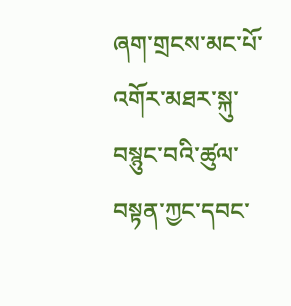ཞག་གྲངས་མང་པོ་འགོར་མཐར་སྐུ་བསྙུང་བའི་ཚུལ་བསྟན་ཀྱང་དབང་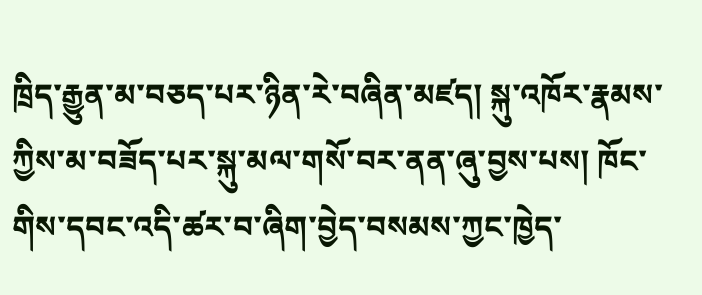ཁྲིད་རྒྱུན་མ་བཅད་པར་ཉིན་རེ་བཞིན་མཛད། སྐུ་འཁོར་རྣམས་ཀྱིས་མ་བཟོད་པར་སྐུ་མལ་གསོ་བར་ནན་ཞུ་བྱས་པས། ཁོང་གིས་དབང་འདི་ཚར་བ་ཞིག་བྱེད་བསམས་ཀྱང་ཁྱེད་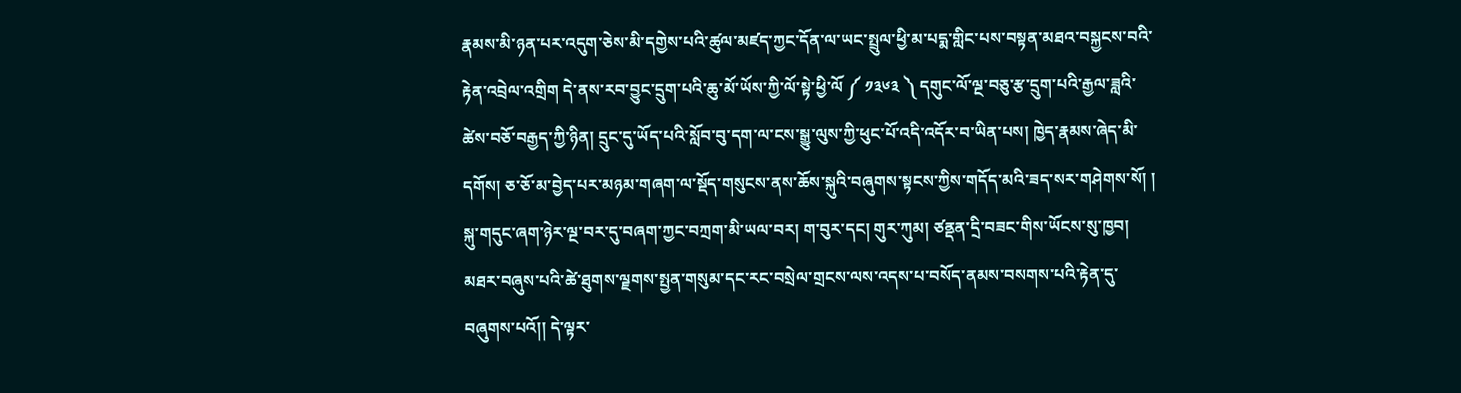རྣམས་མི་ཉན་པར་འདུག་ཅེས་མི་དགྱེས་པའི་ཚུལ་མཛད་ཀྱང་དོན་ལ་ཡང་སྤྲུལ་ཕྱི་མ་པདྨ་གླིང་པས་བསྟན་མཐའ་བསྐྱངས་བའི་རྟེན་འབྲེལ་འགྲིག དེ་ནས་རབ་བྱུང་དྲུག་པའི་ཆུ་མོ་ཡོས་ཀྱི་ལོ་སྟེ་ཕྱི་ལོ ༼ ༡༣༦༣ ༽ དགུང་ལོ་ལྔ་བཅུ་རྩ་དྲུག་པའི་རྒྱལ་ཟླའི་ཚེས་བཅོ་བརྒྱད་ཀྱི་ཉིན། དྲུང་དུ་ཡོད་པའི་སློབ་བུ་དག་ལ་ངས་སྒྱུ་ལུས་ཀྱི་ཕུང་པོ་འདི་འདོར་བ་ཡིན་པས། ཁྱེད་རྣམས་ཞེད་མི་དགོས། ཅ་ཅོ་མ་བྱེད་པར་མཉམ་གཞག་ལ་སྡོད་གསུངས་ནས་ཆོས་སྐུའི་བཞུགས་སྟངས་ཀྱིས་གདོད་མའི་ཟད་སར་གཤེགས་སོ། ། སྐུ་གདུང་ཞག་ཉེར་ལྔ་བར་དུ་བཞག་ཀྱང་བཀྲག་མི་ཡལ་བར། ག་བུར་དང། གུར་ཀུམ། ཙནྡན་དྲི་བཟང་གིས་ཡོངས་སུ་ཁྱབ། མཐར་བཞུས་པའི་ཚེ་ཐུགས་ལྗགས་སྤྱན་གསུམ་དང་རང་བསྲེལ་གྲངས་ལས་འདས་པ་བསོད་ནམས་བསགས་པའི་རྟེན་དུ་བཞུགས་པའོ།། དེ་ལྟར་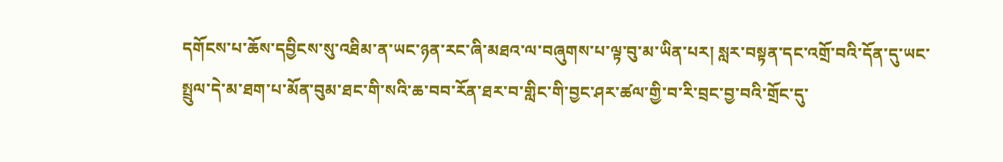དགོངས་པ་ཆོས་དབྱིངས་སུ་འཐིམ་ན་ཡང་ཉན་རང་ཞི་མཐའ་ལ་བཞུགས་པ་ལྟ་བུ་མ་ཡིན་པར། སླར་བསྟན་དང་འགྲོ་བའི་དོན་དུ་ཡང་སྤྲུལ་དེ་མ་ཐག་པ་མོན་བུམ་ཐང་གི་སའི་ཆ་བབ་རོན་ཐར་བ་གླིང་གི་བྱང་ཤར་ཚལ་གྱི་བ་རི་བྲང་བྱ་བའི་གྲོང་དུ་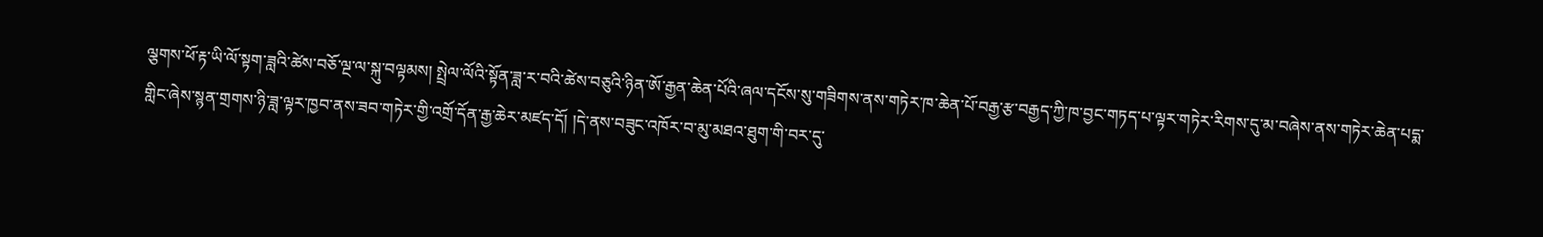ལྕགས་ཕོ་རྟ་ཡི་ལོ་སྟག་ཟླའི་ཚེས་བཅོ་ལྔ་ལ་སྐུ་བལྟམས། སྤྲེལ་ལོའི་སྟོན་ཟླ་ར་བའི་ཚེས་བཅུའི་ཉིན་ཨོ་རྒྱན་ཆེན་པོའི་ཞལ་དངོས་སུ་གཟིགས་ནས་གཏེར་ཁ་ཆེན་པོ་བརྒྱ་རྩ་བརྒྱད་ཀྱི་ཁ་བྱང་གཏད་པ་ལྟར་གཏེར་རིགས་དུ་མ་བཞེས་ནས་གཏེར་ཆེན་པདྨ་གླིང་ཞེས་སྙན་གྲགས་ཉི་ཟླ་ལྟར་ཁྱབ་ནས་ཟབ་གཏེར་གྱི་འགྲོ་དོན་རྒྱ་ཆེར་མཛད་དོ། །དེ་ནས་བཟུང་འཁོར་བ་མུ་མཐའ་ཐུག་གི་བར་དུ་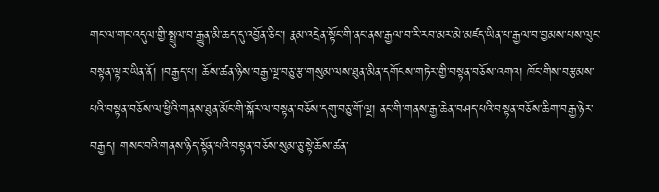གང་ལ་གང་འདུལ་གྱི་སྤྲུལ་བ་རྒྱུན་མི་ཆད་དུ་འབྱོན་ཅིང་། རྣམ་འདྲེན་སྟོང་གི་ནང་ནས་རྒྱལ་བ་རི་རབ་མར་མེ་མཛད་ཡིན་པ་རྒྱལ་བ་བྱམས་པས་ལུང་བསྟན་ལྟར་ཡིན་ནོ། །བརྒྱད་པ། ཆོས་ཚན་ཉིས་བརྒྱ་ལྔ་བཅུ་རྩ་གསུམ་ལས་ཐུན་མིན་དགོངས་གཏེར་གྱི་བསྟན་བཅོས་འགའ། ཁོང་གིས་བརྩམས་པའི་བསྟན་བཅོས་ལ་ཕྱིའི་གནས་ཐུན་མོང་གི་སྐོར་ལ་བསྟན་བཅོས་དགུ་བཅུ་གོ་ལྔ། ནང་གི་གནས་རྒྱ་ཆེན་བཤད་པའི་བསྟན་བཅོས་ཆིག་བརྒྱ་ཉེར་བརྒྱད། གསང་བའི་གནས་ཉིད་སྟོན་པའི་བསྟན་བཅོས་སུམ་ཅུ་སྟེ་ཆོས་ཚན་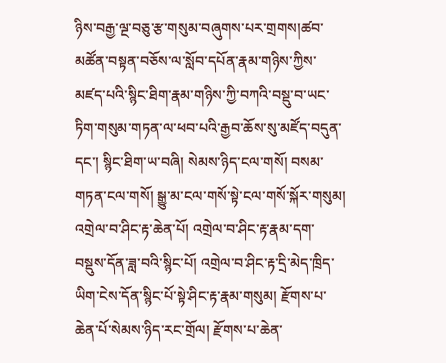ཉིས་བརྒྱ་ལྔ་བཅུ་རྩ་གསུམ་བཞུགས་པར་གྲགས།ཚབ་མཚོན་བསྟན་བཅོས་ལ་སློབ་དཔོན་རྣམ་གཉིས་ཀྱིས་མཛད་པའི་སྙིང་ཐིག་རྣམ་གཉིས་ཀྱི་བཀའི་བསྡུ་བ་ཡང་ཏིག་གསུམ་གཏན་ལ་ཕབ་པའི་རྒྱབ་ཆོས་སུ་མཛོད་བདུན་དང་། སྙིང་ཐིག་ཡ་བཞི། སེམས་ཉིད་ངལ་གསོ། བསམ་གཏན་ངལ་གསོ། སྒྱུ་མ་ངལ་གསོ་སྟེ་ངལ་གསོ་སྐོར་གསུམ། འགྲེལ་བ་ཤིང་རྟ་ཆེན་པོ། འགྲེལ་བ་ཤིང་རྟ་རྣམ་དག་བསྡུས་དོན་ཟླ་བའི་སྙིང་པོ། འགྲེལ་བ་ཤིང་རྟ་དྲི་མེད་ཁྲིད་ཡིག་ངེས་དོན་སྙིང་པོ་སྟེ་ཤིང་རྟ་རྣམ་གསུམ། རྫོགས་པ་ཆེན་པོ་སེམས་ཉིད་རང་གྲོལ། རྫོགས་པ་ཆེན་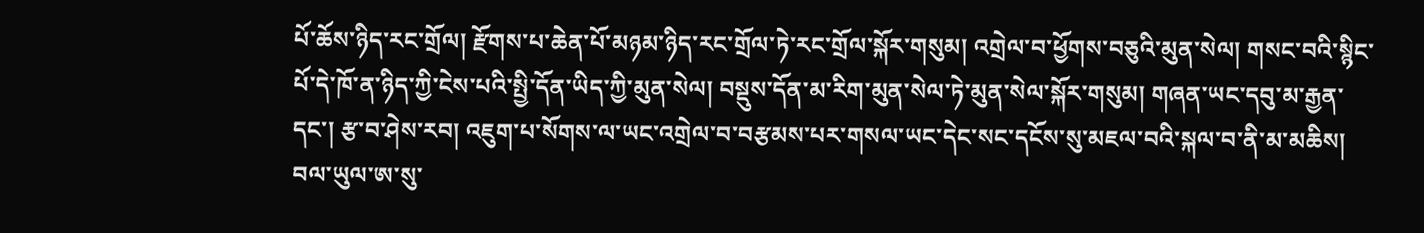པོ་ཆོས་ཉིད་རང་གྲོལ། རྫོགས་པ་ཆེན་པོ་མཉམ་ཉིད་རང་གྲོལ་ཏེ་རང་གྲོལ་སྐོར་གསུམ། འགྲེལ་བ་ཕྱོགས་བཅུའི་མུན་སེལ། གསང་བའི་སྙིང་པོ་དེ་ཁོ་ན་ཉིད་ཀྱི་ངེས་པའི་སྤྱི་དོན་ཡིད་ཀྱི་མུན་སེལ། བསྡུས་དོན་མ་རིག་མུན་སེལ་ཏེ་མུན་སེལ་སྐོར་གསུམ། གཞན་ཡང་དབུ་མ་རྒྱན་དང་། རྩ་བ་ཤེས་རབ། འཇུག་པ་སོགས་ལ་ཡང་འགྲེལ་བ་བརྩམས་པར་གསལ་ཡང་དེང་སང་དངོས་སུ་མཇལ་བའི་སྐལ་བ་ནི་མ་མཆིས། བལ་ཡུལ་ཨ་སུ་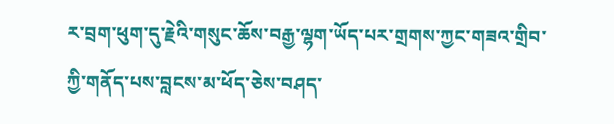ར་བྲག་ཕུག་དུ་རྗེའི་གསུང་ཆོས་བརྒྱ་ལྷག་ཡོད་པར་གྲགས་ཀྱང་གཟའ་གྲིབ་ཀྱི་གནོད་པས་བླངས་མ་ཕོད་ཅེས་བཤད་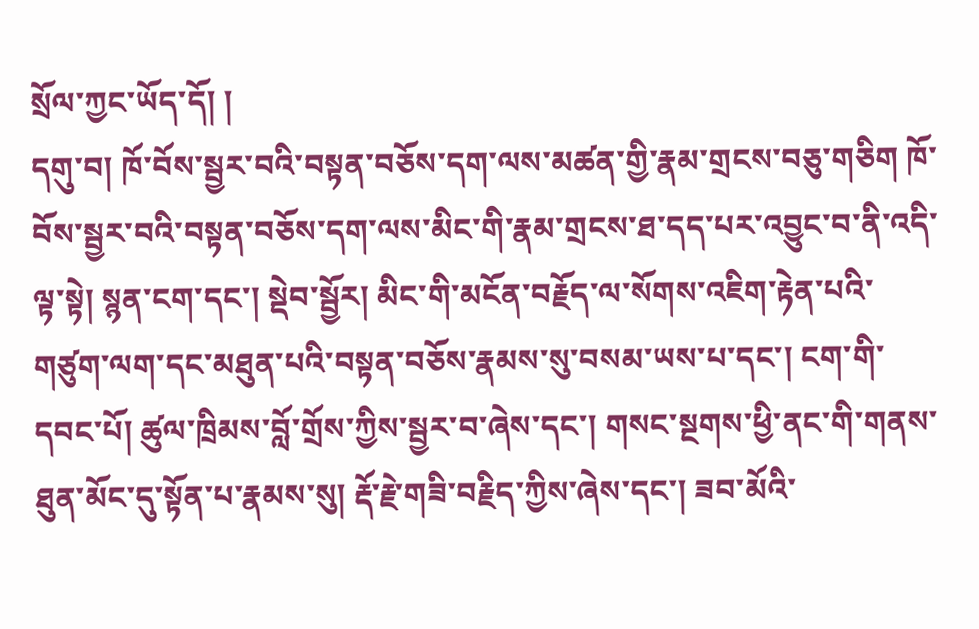སྲོལ་ཀྱང་ཡོད་དོ། །
དགུ་བ། ཁོ་བོས་སྦྱར་བའི་བསྟན་བཅོས་དག་ལས་མཚན་གྱི་རྣམ་གྲངས་བཅུ་གཅིག ཁོ་བོས་སྦྱར་བའི་བསྟན་བཅོས་དག་ལས་མིང་གི་རྣམ་གྲངས་ཐ་དད་པར་འབྱུང་བ་ནི་འདི་ལྟ་སྟེ། སྙན་ངག་དང་། སྡེབ་སྦྱོར། མིང་གི་མངོན་བརྗོད་ལ་སོགས་འཇིག་རྟེན་པའི་གཙུག་ལག་དང་མཐུན་པའི་བསྟན་བཅོས་རྣམས་སུ་བསམ་ཡས་པ་དང་། ངག་གི་དབང་པོ། ཚུལ་ཁྲིམས་བློ་གྲོས་ཀྱིས་སྦྱར་བ་ཞེས་དང་། གསང་སྔགས་ཕྱི་ནང་གི་གནས་ཐུན་མོང་དུ་སྟོན་པ་རྣམས་སུ། རྡོ་རྗེ་གཟི་བརྗིད་ཀྱིས་ཞེས་དང་། ཟབ་མོའི་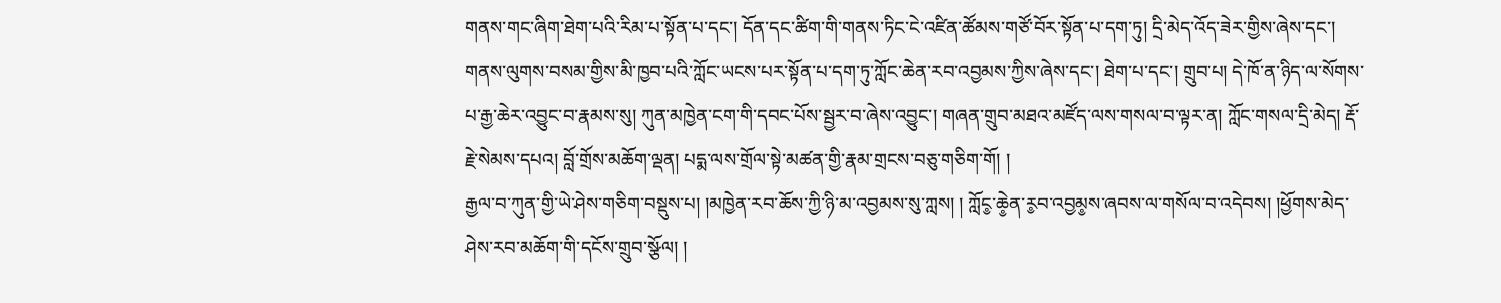གནས་གང་ཞིག་ཐེག་པའི་རིམ་པ་སྟོན་པ་དང་། དོན་དང་ཚིག་གི་གནས་ཏིང་ངེ་འཛིན་ཚོམས་གཙོ་བོར་སྟོན་པ་དག་ཏུ། དྲི་མེད་འོད་ཟེར་གྱིས་ཞེས་དང་། གནས་ལུགས་བསམ་གྱིས་མི་ཁྱབ་པའི་ཀློང་ཡངས་པར་སྟོན་པ་དག་ཏུ་ཀློང་ཆེན་རབ་འབྱམས་ཀྱིས་ཞེས་དང་། ཐེག་པ་དང་། གྲུབ་པ། དེ་ཁོ་ན་ཉིད་ལ་སོགས་པ་རྒྱ་ཆེར་འབྱུང་བ་རྣམས་སུ། ཀུན་མཁྱེན་ངག་གི་དབང་པོས་སྦྱར་བ་ཞེས་འབྱུང་། གཞན་གྲུབ་མཐའ་མཛོད་ལས་གསལ་བ་ལྟར་ན། ཀློང་གསལ་དྲི་མེད། རྡོ་རྗེ་སེམས་དཔའ། བློ་གྲོས་མཆོག་ལྡན། པདྨ་ལས་གྲོལ་སྟེ་མཚན་གྱི་རྣམ་གྲངས་བཅུ་གཅིག་གོ། །
རྒྱལ་བ་ཀུན་གྱི་ཡེ་ཤེས་གཅིག་བསྡུས་པ། །མཁྱེན་རབ་ཆོས་ཀྱི་ཉི་མ་འབྱམས་སུ་ཀླས། ། ཀློང༵་ཆེ༵ན་ར༵བ་འབྱམ༵ས་ཞབས་ལ་གསོལ་བ་འདེབས། །ཕྱོགས་མེད་ཤེས་རབ་མཆོག་གི་དངོས་གྲུབ་སྩོལ། །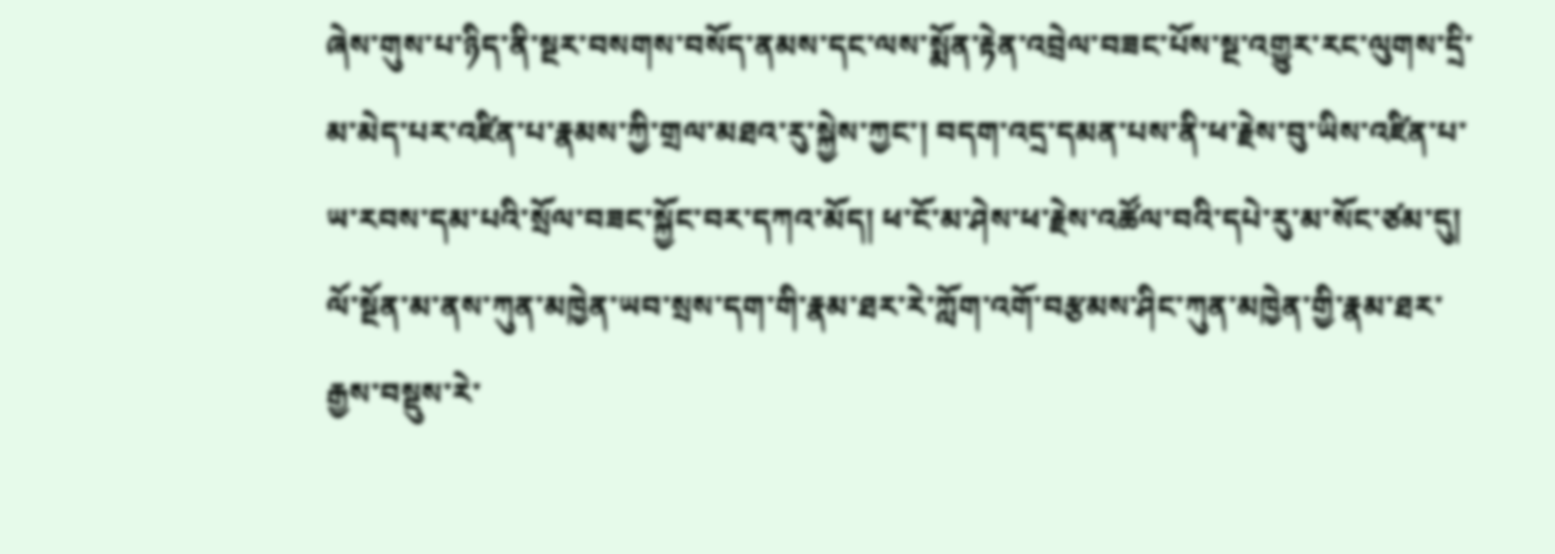ཞེས་གུས་པ་ཉིད་ནི་སྔར་བསགས་བསོད་ནམས་དང་ལས་སྨོན་རྟེན་འབྲེལ་བཟང་པོས་སྔ་འགྱུར་རང་ལུགས་དྲི་མ་མེད་པར་འཛིན་པ་རྣམས་ཀྱི་གྲལ་མཐའ་རུ་སྐྱེས་ཀྱང་། བདག་འདྲ་དམན་པས་ནི་ཕ་རྗེས་བུ་ཡིས་འཛིན་པ་ཡ་རབས་དམ་པའི་སྲོལ་བཟང་སྐྱོང་བར་དཀའ་མོད། ཕ་ངོ་མ་ཤེས་ཕ་རྗེས་འཚོལ་བའི་དཔེ་རུ་མ་སོང་ཙམ་དུ། ལོ་སྔོན་མ་ནས་ཀུན་མཁྱེན་ཡབ་སྲས་དག་གི་རྣམ་ཐར་རེ་ཀློག་འགོ་བརྩམས་ཤིང་ཀུན་མཁྱེན་གྱི་རྣམ་ཐར་རྒྱས་བསྡུས་རེ་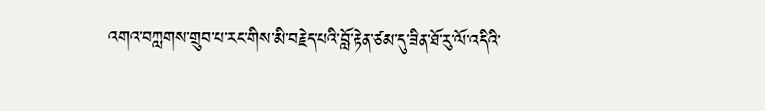འགའ་བཀླགས་གྲུབ་པ་རང་གིས་མི་བརྗེད་པའི་བློ་རྟེན་ཙམ་དུ་ཟིན་ཐོ་རུ་ལོ་འདིའི་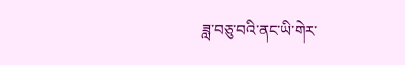ཟླ་བཅུ་བའི་ནང་ཡི་གེར་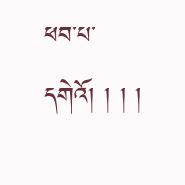ཕབ་པ་དགེའོ། ། ། །